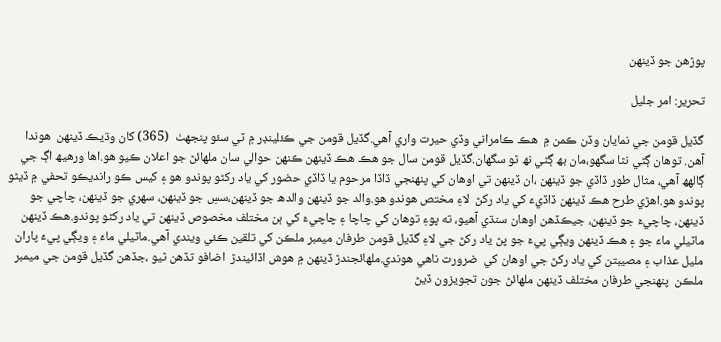پوڙهن جو ڏينهن

تحرير: امر جليل

گڏيل قومن جي نمايان وڏن ڪمن ۾  ھڪ ڪامراني وڏي حيرت واري آهي.گڏيل قومن جي ڪئلينڊر ۾ ٽي سئو پنجھٺ  (365) کان وڌيڪ ڏينھن  ھوندا آهن. توھان ڳڻي نٿا سگھو،مان بھ ڳڻي نھ ٿو سگھان.گڏيل قومن سال جو ھڪ ھڪ ڏينھن ڪنھن حوالي سان ملھائڻ جو اعلان ڪيو ھو.اھا ورھيھ اڳ جي ڳالھھ آھي، مثال طور ڏاڏي جو ڏينھن ،ان ڏينھن تي اوھان کي پنھنجي ڏاڏا مرحوم يا ڏاڏي حضور کي ياد رکڻو پوندو ھو ۽ کيس ڪو رانديڪو تحفي ۾ ڏيڻو پوندو ھو.اھڙي طرح ھڪ ڏينھن ڏاڏيءَ کي ياد رکڻ  لاءِ مختص ھوندو ھو.والد جو ڏينھن والدھ جو ڏينھن،سسِ جو ڏينھن، سھري جو ڏينھن، چاچي جو ڏينهن، چاچيءَ جو ڏينهن، جيڪڏهن اوهان سنڌي آهيو، ته پوءِ توهان کي چاچا ۽ چاچيءَ کي ٻن مختلف مخصوص ڏينهن تي ياد رکڻو پوندو.ھڪ ڏينھن ماٽيلي ماءَ جو ۽ ھڪ ڏينھن ويڳي پيءَ جو پڻ ياد رکڻ جي لاءِ گڏيل قومن طرفان ميمبر ملڪن کي تلقين ڪئي ويندي آھي.ماٽيلي ماءَ ۽ ويڳي پيءَ پاران مليل عذاب ۽ مصيبتن کي ياد رکڻ جي اوھان کي  ضرورت ناهي ھوندي.ملھائجندڙ ڏينھن ۾ ھوش اڏائيندڙ  اضافو تڏھن ٿيو ،جڏهن گڏيل قومن جي ميمبر ملڪن  پنھنجي طرفان مختلف ڏينهن ملهائڻ جون تجويزون ڏيڻ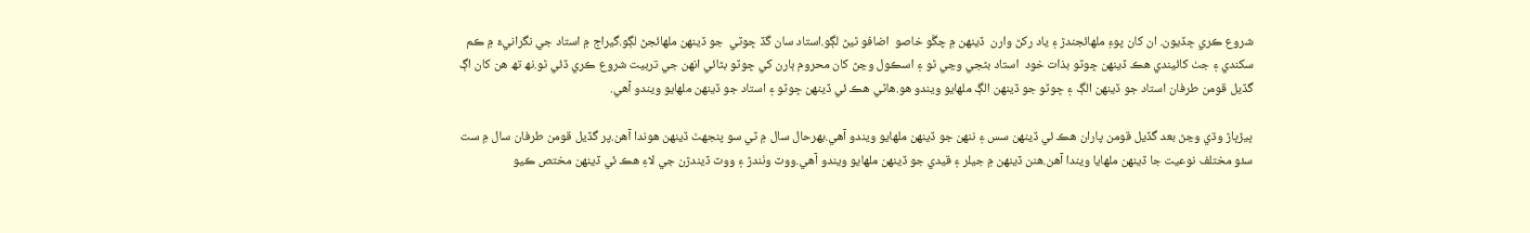شروع ڪري ڇڏيون. ان کان پوءِ ملھائجندڙ ۽ ياد رکڻ وارن  ڏينهن ۾ چڱو خاصو  اضافو ٿيڻ لڳو.استاد سان گڏ ڇوٽي  جو ڏينهن ملھائجڻ لڳو.گيراج ۾ استاد جي نگرانيءَ ۾ ڪم سکندي ۽ جٺ کائيندي ھڪ ڏينھن ڇوٽو بذات خود  استاد بڻجي وڃي ٿو ۽ اسڪول وڃڻ کان محروم ٻارن کي ڇوٽو بڻائي انھن جي تربيت شروع ڪري ڏئي ٿو.نھ تھ ھن کان اڳ گڏيل قومن طرفان استاد جو ڏينھن الڳ ۽ ڇوٽو جو ڏينھن الڳ ملھايو ويندو ھو.ھاڻي ھڪ ئي ڏينھن ڇوٽو ۽ استاد جو ڏينھن ملھايو ويندو آھي.

ڀيڙڀاڙ وڌي وڃڻ بعد گڏيل قومن پاران ھڪ ئي ڏينھن سس ۽ ننھن جو ڏينھن ملھايو ويندو آھي.بھرحال سال ۾ ٽي سو پنجھٺ ڏينھن ھوندا آھن.پر گڏيل قومن طرفان سال ۾ ست سئو مختلف نوعيت جا ڏينھن ملھايا ويندا آھن.ھنن ڏينھن ۾ جيلر ۽ قيدي جو ڏينھن ملھايو ويندو آھي.ووٽ وٺندڙ ۽ ووٽ ڏيندڙن جي لاءِ ھڪ ئي ڏينھن مختص ڪيو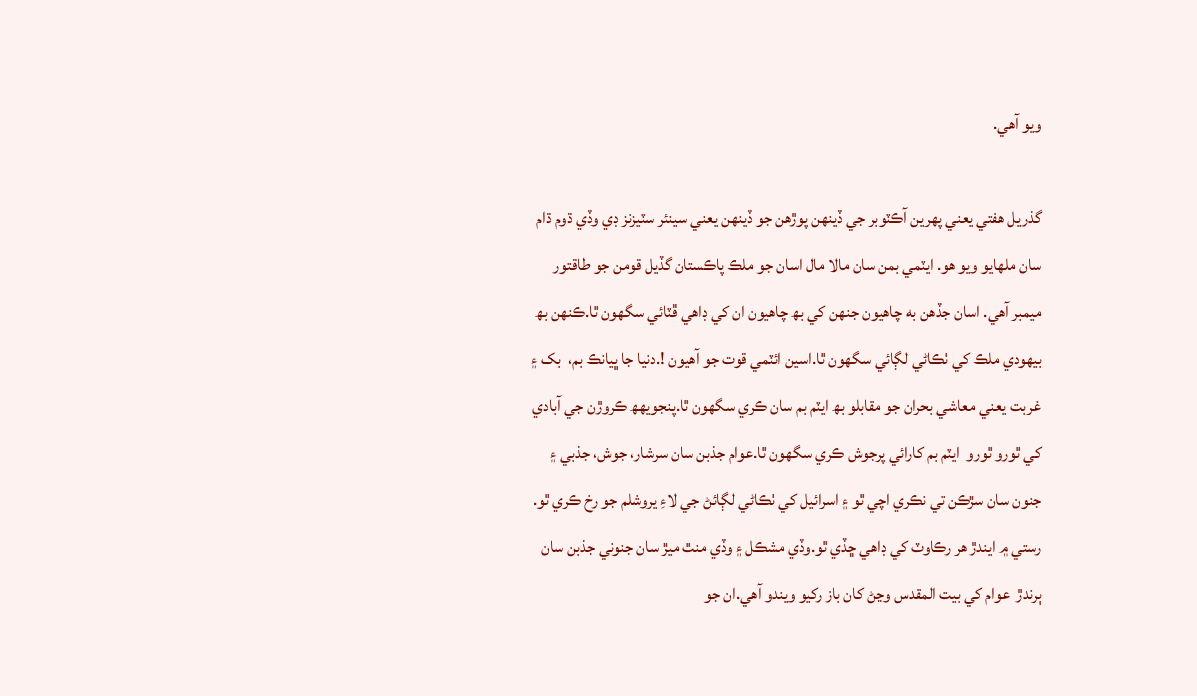ويو آھي.

گذريل هفتي يعني پھرين آڪٽوبر جي ڏينھن پوڙهن جو ڏينھن يعني سينئر سٽيزنز ڊي وڏي ڌوم ڌام سان ملھايو ويو ھو. ايٽمي بمن سان مالا مال اسان جو ملڪ پاڪستان گڏيل قومن جو طاقتور ميمبر آهي. اسان جڏهن به چاهيون جنھن کي بھ چاھيون ان کي ڊاھي ڦٽائي سگھون ٿا.ڪنھن بھ بيھودي ملڪ کي ٺڪاڻي لڳائي سگھون ٿا.اسين ائٽمي قوت جو آھيون !.دنيا جا ڀيانڪ بم،  بک ۽ غربت يعني معاشي بحران جو مقابلو بھ ايٽم بم سان ڪري سگھون ٿا.پنجويھھ ڪروڙن جي آبادي کي ٿورو ٿورو  ايٽم بم کارائي پرجوش ڪري سگھون ٿا.عوام جذبن سان سرشار، جوش، جذبي ۽ جنون سان سڙڪن تي نڪري اچي ٿو ۽ اسرائيل کي ٺڪاڻي لڳائڻ جي لاءِ يروشلم جو رخ ڪري ٿو. رستي ۾ ايندڙ ھر رڪاوٽ کي ڊاھي ڇڏي ٿو.وڏي مشڪل ۽ وڏي منٿ ميڙ سان جنوني جذبن سان ٻرندڙ  عوام کي بيت المقدس وڃڻ کان باز رکيو ويندو آھي.ان جو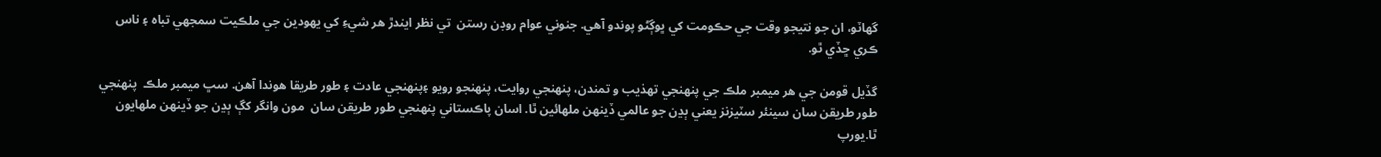گھاٽو، ان جو نتيجو وقت جي حڪومت کي ڀوڳڻو پوندو آھي. جنوني عوام روڊن رستن  تي نظر ايندڙ هر شيءِ کي يهودين جي ملڪيت سمجهي تباه ۽ ناس ڪري ڇڏي ٿو.

گڏيل قومن جي هر ميمبر ملڪ جي پنهنجي تھذيب و تمندن، پنھنجي روايت، پنھنجو رويو ۽پنھنجي عادت ۽ طور طريقا ھوندا آهن. سڀ ميمبر ملڪ  پنھنجي طور طريقن سان سينئر سٽيزنز يعني ٻڍن جو عالمي ڏينھن ملھائين ٿا. اسان پاڪستاني پنھنجي طور طريقن سان  مون وانگر کڳ ٻڍن جو ڏينھن ملھايون ٿا.يورپ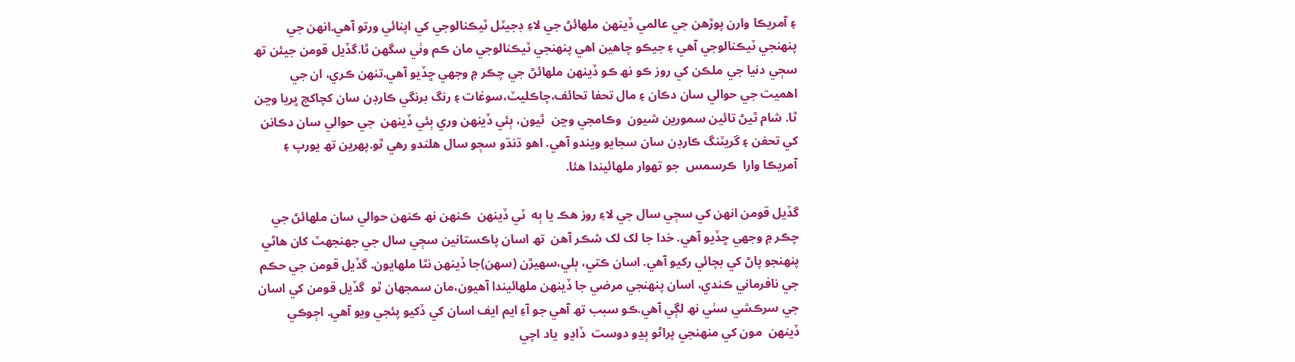۽ آمريڪا وارن پوڙھن جي عالمي ڏينھن ملھائڻ جي لاءِ ڊجيٽل ٽيڪنالوجي کي اپنائي ورتو آهي.انھن جي پنهنجي ٽيڪنالوجي آهي ۽ جيڪو چاهين اھي پنهنجي ٽيڪنالوجي مان ڪم وٺي سگھن ٿا.گڏيل قومن جيئن تھ سڄي دنيا جي ملڪن کي روز ڪو نھ ڪو ڏينهن ملهائڻ جي چڪر ۾ وجهي ڇڏيو آهي.تنهن ڪري، ان جي اھميت جي حوالي سان دڪان ۽ مال تحفا تحائف،چاڪليٽ،سوغات ۽ رنگ برنگي ڪارڊن سان کچاکچ ڀريا وڃن ٿا. شام ٿيڻ تائين سمورين شيون  وڪامجي وڃن  ٿيون، ٻئي ڏينهن وري ٻئي ڏينھن  جي حوالي سان دڪانن کي تحفن ۽ گريٽنگ ڪارڊن سان سجايو ويندو آهي. اهو ڌنڌو سڄو سال ھلندو رھي ٿو.پھرين تھ يورپ ۽ آمريڪا وارا  ڪرسمس  جو تھوار ملهائيندا هئا.

گڏيل قومن انھن کي سڄي سال جي لاءِ روز ھڪ يا ٻه  ٽي ڏينهن  ڪنھن نھ ڪنھن حوالي سان ملھائڻ جي چڪر ۾ وجهي ڇڏيو آهي. خدا جا لک لک شڪر آھن  تھ اسان پاڪستانين سڄي سال جي جھنجھٽ کان ھاڻي  پنھنجو پاڻ کي بچائي رکيو آهي. اسان ڪتي، ٻلي،سھيڙن (سھن)جا ڏينهن نٿا ملهايون. گڏيل قومن جي حڪم جي نافرماني ڪندي، اسان پنهنجي مرضي جا ڏينهن ملهائيندا آهيون،مان سمجھان ٿو  گڏيل قومن کي اسان جي سرڪشي سٺي نھ لڳي آھي.ڪو سبب تھ آھي جو آءِ ايم ايف اسان کي ڏکيو پئجي ويو آھي. اڄوڪي ڏينھن  مون کي منھنجي پراڻو ٻڍو دوست  ڏاڍو  ياد اچي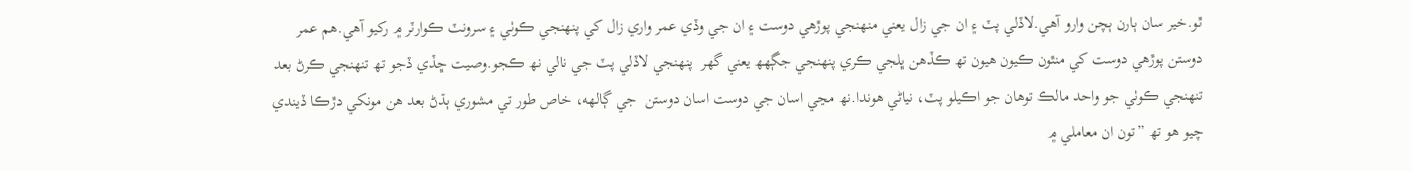ٿو.خير سان ٻارن ٻچن وارو آھي.لاڏلي پٽ ۽ ان جي زال يعني منھنجي پوڙھي دوست ۽ ان جي وڏي عمر واري زال کي پنھنجي ڪوٺي ۽ سرونٽ ڪوارٽر ۾ رکيو آھي.ھم عمر دوستن پوڙھي دوست کي منٿون ڪيون ھيون تھ ڪڏھن ڀلجي ڪري پنھنجي جڳهھ يعني گھر  پنھنجي لاڏلي پٽ جي نالي نھ ڪجو.وصيت ڇڏي ڏجو تھ تنھنجي ڪرڻ بعد تنھنجي ڪوٺي جو واحد مالڪ توھان جو اڪيلو پٽ، نياڻي ھوندا.نھ مڃي اسان جي دوست اسان دوستن  جي ڳالهه، خاص طور تي مشوري ٻڌڻ بعد ھن مونکي دڙڪا ڏيندي چيو ھو تھ ”تون ان معاملي ۾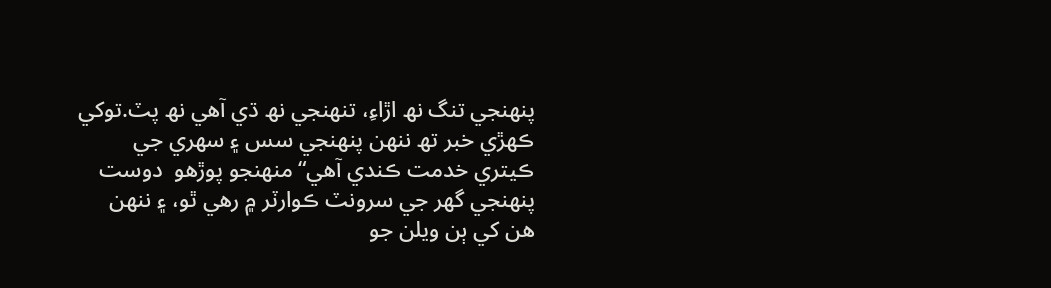پنھنجي تنگ نھ اڙاءِ، تنھنجي نھ ڌي آھي نھ پٽ.توکي ڪھڙي خبر تھ ننھن پنھنجي سس ۽ سھري جي ڪيتري خدمت ڪندي آھي“ منهنجو پوڙھو  دوست پنهنجي گهر جي سرونٽ ڪوارٽر ۾ رهي ٿو، ۽ ننھن ھن کي ٻن ويلن جو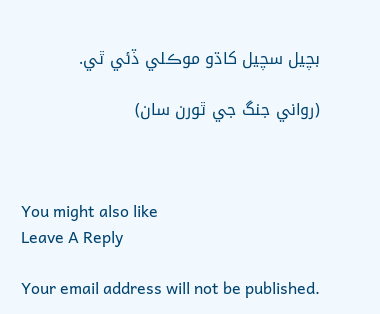بچيل سچيل کاڌو موڪلي ڏئي ٿي.

(رواني جنگ جي ٿورن سان)



You might also like
Leave A Reply

Your email address will not be published.